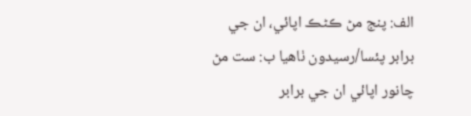الف: پنج مڻ ڪڻڪ اپائي، ان جي برابر پئسا/رسيدون ٺاھيا ب: ست مڻ چانور اپائي ان جي برابر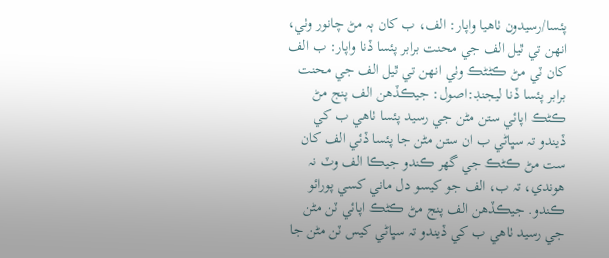پئسا/رسيدون ٺاھيا واپار: الف، ب کان ٻہ مڻ چانور وٺي، انھن تي ٿيل الف جي محنت برابر پئسا ڏنا واپار: ب الف کان ٽي مڻ ڪڻڻڪ وٺي انھن تي ٿيل الف جي محنت برابر پئسا ڏنا ليجنڊ:اصول: جيڪڏھن الف پنج مڻ ڪڻڪ اپائي ستن مڻن جي رسيد پئسا ٺاھي ب کي ڏيندو تہ سڀاڻي ب ان ستن مڻن جا پئسا ڏئي الف کان ست مڻ ڪڻڪ جي گهر ڪندو جيڪا الف وٽ نہ ھوندي، تہ ب، الف جو کيسو دل ماني کسي پورائو ڪندو. جيڪڏھن الف پنج مڻ ڪڻڪ اپائي ٽن مڻن جي رسيد ٺاھي ب کي ڏيندو تہ سڀاڻي کيس ٽن مڻن جا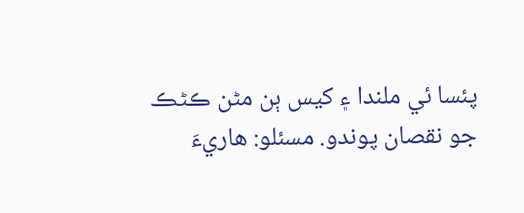پئسا ئي ملندا ۽ کيس ٻن مڻن ڪڻڪ جو نقصان پوندو. مسئلو: ھاريءَ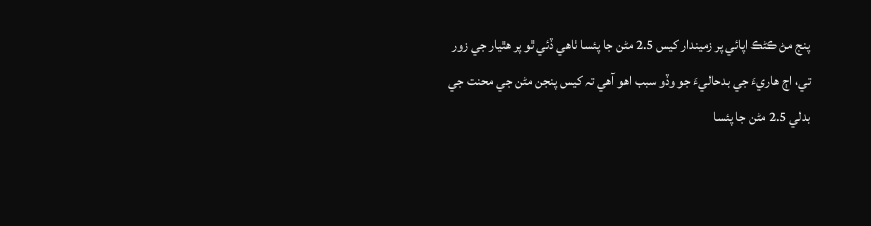پنج مڻ ڪڻڪ اپائي پر زميندار کيس 2.5 مڻن جا پئسا ٺاھي ڏئي ٿو پر ھٿيار جي زور تي، اڄ ھاريءَ جي بدحاليءَ جو وڏو سبب اھو آھي تہ کيس پنجن مڻن جي محنت جي بدلي 2.5 مڻن جا پئسا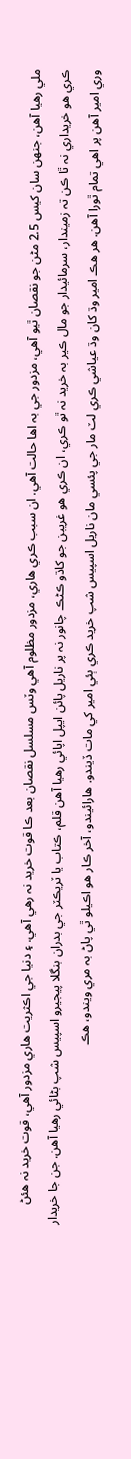ملي رھيا آھن، جنھن سان کيس 2.5 مڻن جو نقصان ٿيو آھي، مزدور جي بہ اھا حالت آھي. ان سبب ڪري ھاري، مزدور مظلوم آھي وٽس مسلسل نقصان بعد ڪا قوت خريد نہ رھي آھي. ۽ دنيا جي اڪثريت ھاري مزدور آھي، قوت خريد نہ ھئڻ ڪري ھو خريداري نہ ٿا ڪن تہ زميندار، سرمائيدار جو مال ڪير بہ خريد نہ ٿو ڪري، ان ڪري ھو غريبن جو کاڌو ڪڻڪ چانور نہ پر ناريل پائن ايپل اپائي رھيا آھن قلم، ڪتاب يا ٽريڪٽر جي بدران بنگلا پيجيرو اسپيس شپ بڻائي رھيا آھن. جن جا خريدار وري امير آھن پر اھي تمام ٿورا آھن. ھر ھڪ امير وڌ کان وڌ عياشي ڪري لٽ مار جي پئسي مان ناريل اسپيس شپ خريد ڪري ٻئي امير کي مات ڏيندو. ھارائيندو، آخر ڪار ھو اڪيلو ٿي پاڻ بہ مري ويندو، ھڪ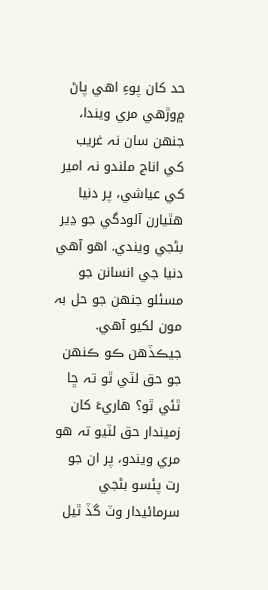حد کان پوءِ اھي پاڻ ۾وڙھي مري ويندا، جنھن سان نہ غريب کي اناج ملندو نہ امير کي عياشي، پر دنيا ھٿيارن آلودگي جو ڍير بڻجي ويندي. اھو آھي دنيا جي انسانن جو مسئلو جنھن جو حل بہ مون لکيو آھي. جيڪڏھن ڪو ڪنھن جو حق لٽي ٿو تہ ڇا ٿئي ٿو؟ ھاريءَ کان زميندار حق لٽيو تہ ھو مري ويندو، پر ان جو رت پئسو بڻجي سرمائيدار وٽ گڏ ٿيل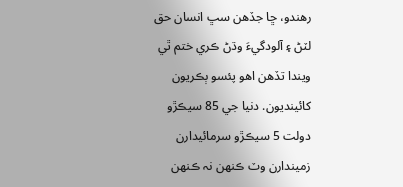رھندو، ڇا جڏھن سڀ انسان حق لٽڻ ۽ آلودگيءَ وڌڻ ڪري ختم ٿي ويندا تڏھن اھو پئسو ٻڪريون کائينديون. دنيا جي 85 سيڪڙو دولت 5 سيڪڙو سرمائيدارن زميندارن وٽ ڪنھن نہ ڪنھن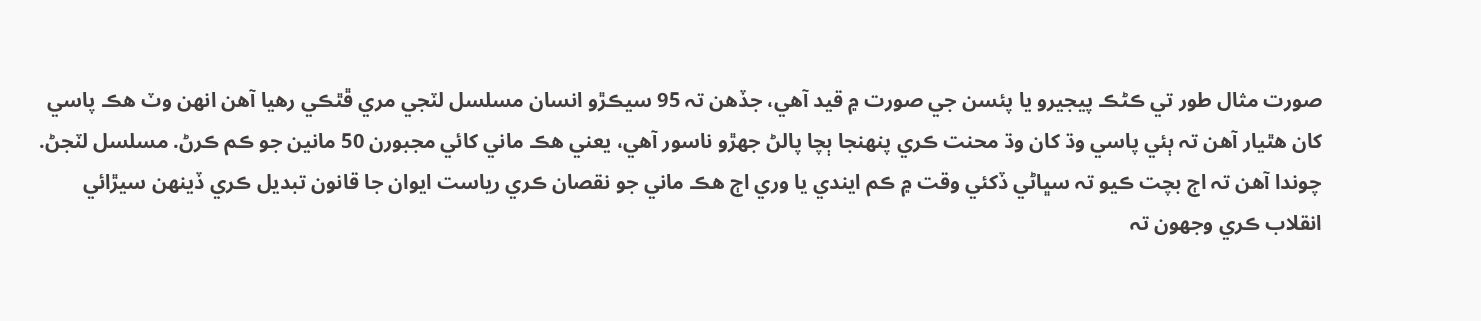صورت مثال طور تي ڪڻڪ پيجيرو يا پئسن جي صورت ۾ قيد آھي، جڏھن تہ 95 سيڪڙو انسان مسلسل لٽجي مري ڦٿڪي رھيا آھن انھن وٽ ھڪ پاسي کان ھٿيار آھن تہ ٻئي پاسي وڌ کان وڌ محنت ڪري پنھنجا ٻچا پالڻ جھڙو ناسور آھي، يعني ھڪ ماني کائي مجبورن 50 مانين جو ڪم ڪرڻ. مسلسل لٽجڻ. چوندا آھن تہ اڄ بچت ڪيو تہ سڀاڻي ڏکئي وقت ۾ ڪم ايندي يا وري اڄ ھڪ ماني جو نقصان ڪري رياست ايوان جا قانون تبديل ڪري ڏينھن سيڙائي انقلاب ڪري وجهون تہ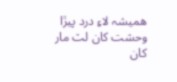ھميشہ لاءِ درد پيڙا وحشت کان لٽ مار کان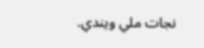نجات ملي ويندي.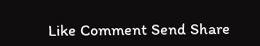Like Comment Send Share